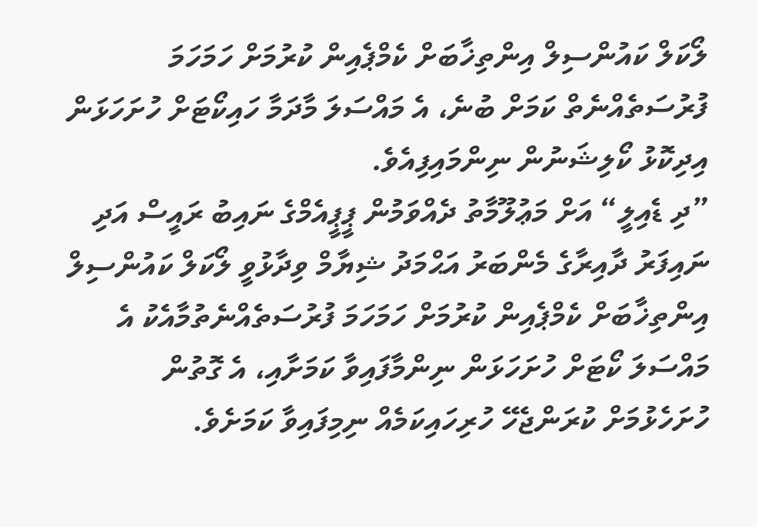ލޯކަލް ކައުންސިލް އިންތިޚާބަށް ކެމްޕެއިން ކުރުމަށް ހަމަހަމަ ފުރުސަތެއްނެތް ކަމަށް ބުނެ، އެ މައްސަލަ މާދަމާ ހައިކޯޓަށް ހުށަހަޅަން އިދިކޮޅު ކޯލިޝަނުން ނިންމައިފިއެވެ.
”ދި ޑެއިލީ“ އަށް މަޢުލޫމާތު ދެއްވަމުން ޕީޕީއެމްގެ ނައިބު ރައީސް އަދި ނައިފަރު ދާއިރާގެ މެންބަރު އަޙްމަދު ޝިޔާމް ވިދާޅުވީ ލޯކަލް ކައުންސިލް އިންތިޚާބަށް ކެމްޕެއިން ކުރުމަށް ހަމަހަމަ ފުރުސަތެއްނެތުމާއެކު އެ މައްސަލަ ކޯޓަށް ހުށަހަޅަން ނިންމާފައިވާ ކަމަށާއި، އެ ގޮތުން ހުށަހެޅުމަށް ކުރަންޖެހޭ ހުރިހައިކަމެއް ނިމިފައިވާ ކަމަށެވެ.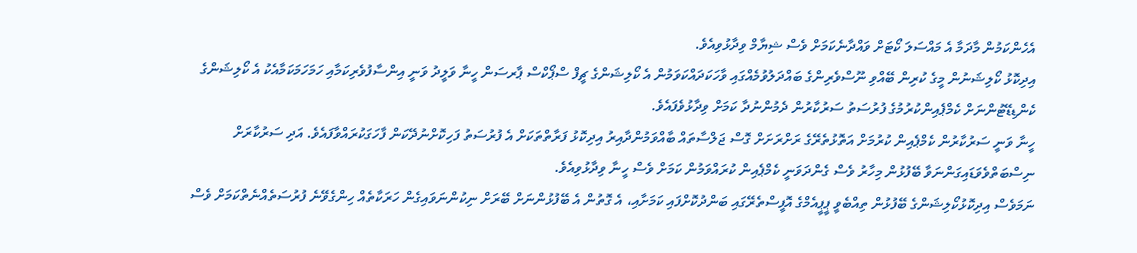އެހެންކަމުން މާދަމާ އެ މައްސަލަ ކޯޓަށް ވައްދާނެކަމަށް ވެސް ޝިޔާމް ވިދާޅުވިއެވެ.
އިދިކޮޅު ކޯލިޝަނުން މީގެ ކުރިން ބޭއްވި ނޫސްވެރިންގެ ބައްދަލުވުމެއްގައި ވާހަކަދައްކަވަމުން އެ ކޯލިޝަންގެ ޗީފް ސްޕޯކްސް ޕާރސަން ހީނާ ވަލީދު ވަނީ އިންސާފުވެރިކަމާއި ހަމަހަމަކަމާއެކު އެ ކޯލިޝަންގެ ކެންޑިޑޭޓުންނަށް ކެމްޕެއިންކުރުމުގެ ފުރުސަތު ސަރުކާރުން ދެމުންނުދާ ކަމަށް ވިދާޅުވެފައެވެ.
ހީނާ ވަނީ ސަރުކާރުން ކެމްޕެއިން ކުރުމަށް އަތޮޅުތެރޭގެ ރަށްރަށަށް ގޮސް ޖަލްސާތައް ބާއްވަމުންދާއިރު އިދިކޮޅު ފަރާތްތަކަށް އެ ފުރުސަތު ފަހިކޮށްނުދޭކަން ފާހަގަކުރައްވާފައެވެ. އަދި ސަރުކާރަށް ނިސްބަތްވެވަޑައިގަންނަވާ ބޭފުޅުން މިހާރު ވެސް ގެންދަވަނީ ކެމްޕެއިން ކުރައްވަމުން ކަމަށް ވެސް ހީނާ ވިދާޅުވިއެވެ.
ނަމަވެސް އިދިކޮޅުކޯލިޝަންގެ ބޭފުޅުން ތިއްބެވީ ޕީޕީއެމްގެ އޮފީސްތެރޭގައި ބަންދުކޮށްފައި ކަމަށާއި، އެ ގޮތުން އެ ބޭފުޅުންނަށް ބޭރަށް ނިކުންނަވައިގެން ހަރަކާތެއް ހިންގެވޭނެ ފުރުސަތެއްނެތްކަމަށް ވެސް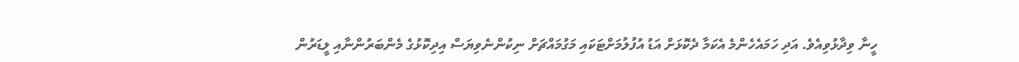ހީނާ ވިދާޅުވިއެވެ. އަދި ހަމައެހެންމެ އެކަމާ ދެކޮޅަށް އަޑު އުފުލުމަށްޓަކައި މަގުމައްޗަށް ނިކުންނެވިޔަސް އިދިކޮޅުގެ މެންބަރުންނާއި ލީޑަރުން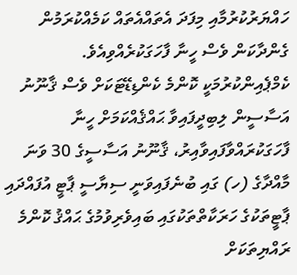ހައްޔަރުކުރުމާއި މިފަދަ އެތައްއެތައް ކަމެއްކުރަމުން ގެންދާކަން ވެސް ހީނާ ފާހަގަކުރެއްވިއެވެ.
ކެމްޕެއިންކުރުމަކީ ކޮންމެ ކެންޑިޑޭޓަކަށް ވެސް ޤާނޫނު އަސާސީން ލިބިދީފައިވާ ޙައްޤެއްކަމަށް ހީނާ ފާހަގަކުރައްވާފައިވާއިރު، ޤާނޫނު އަސާސީގެ 30 ވަނަ މާއްދާގެ (ހ) ގައި ބުނެފައިވަނީ ސިޔާސީ ޕާޓީ އުފައްދައި ޕާޓީތަކުގެ ހަރަކާތްތަކުގައި ބައިވެރިވުމުގެ ޙައްޤު ކޮންމެ ރައްޔިތަކަށް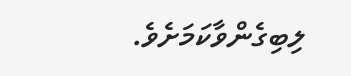ލިބިގެންވާކަމަށެވެ.